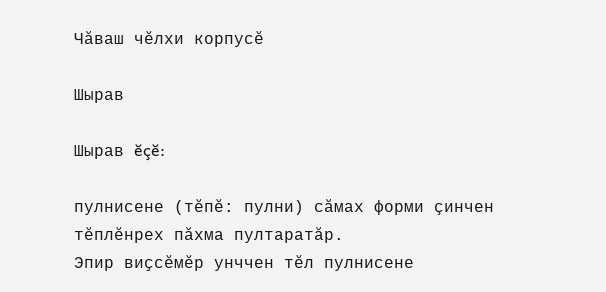Чӑваш чӗлхи корпусӗ

Шырав

Шырав ĕçĕ:

пулнисене (тĕпĕ: пулни) сăмах форми çинчен тĕплĕнрех пăхма пултаратăр.
Эпир виҫсӗмӗр унччен тӗл пулнисене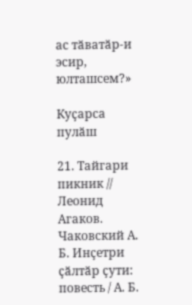ас тӑватӑр-и эсир, юлташсем?»

Куҫарса пулӑш

21. Тайгари пикник // Леонид Агаков. Чаковский А. Б. Инҫетри ҫӑлтӑр ҫути: повесть / А. Б.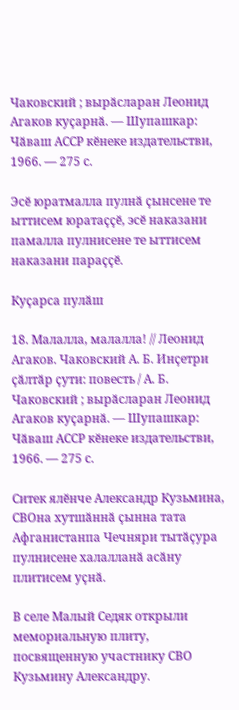Чаковский ; вырӑсларан Леонид Агаков куҫарнӑ. — Шупашкар: Чӑваш АССР кӗнеке издательстви, 1966. — 275 с.

Эсӗ юратмалла пулнӑ ҫынсене те ыттисем юратаҫҫӗ, эсӗ наказани памалла пулнисене те ыттисем наказани параҫҫӗ.

Куҫарса пулӑш

18. Малалла, малалла! // Леонид Агаков. Чаковский А. Б. Инҫетри ҫӑлтӑр ҫути: повесть / А. Б. Чаковский ; вырӑсларан Леонид Агаков куҫарнӑ. — Шупашкар: Чӑваш АССР кӗнеке издательстви, 1966. — 275 с.

Ситек ялӗнче Александр Кузьмина, СВОна хутшӑннӑ ҫынна тата Афганистанпа Чечняри тытӑҫура пулнисене халалланӑ асӑну плитисем уҫнӑ.

В селе Малый Седяк открыли мемориальную плиту, посвященную участнику СВО Кузьмину Александру.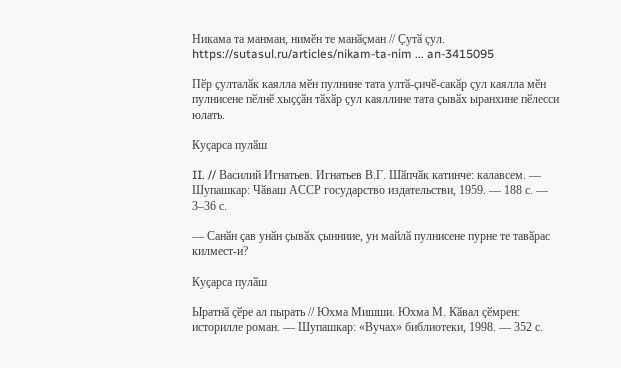Никама та манман, нимӗн те манӑҫман // Ҫутӑ ҫул. https://sutasul.ru/articles/nikam-ta-nim ... an-3415095

Пӗр ҫулталӑк каялла мӗн пулнине тата ултӑ-ҫичӗ-сакӑр ҫул каялла мӗн пулнисене пӗлнӗ хыҫҫӑн тӑхӑр ҫул каяллине тата ҫывӑх ыранхине пӗлесси юлать.

Куҫарса пулӑш

II. // Василий Игнатьев. Игнатьев В.Г. Шӑпчӑк катинче: калавсем. — Шупашкар: Чӑваш АССР государство издательстви, 1959. — 188 с. — 3–36 с.

— Санӑн ҫав унӑн ҫывӑх ҫынниие, ун майлӑ пулнисене пурне те тавӑрас килмест-и?

Куҫарса пулӑш

Ыратнӑ ҫӗре ал пырать // Юхма Мишши. Юхма М. Кӑвал ҫӗмрен: историлле роман. — Шупашкар: «Вучах» библиотеки, 1998. — 352 с.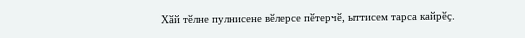Хӑй тӗлне пулнисене вӗлерсе пӗтерчӗ, ыттисем тарса кайрӗҫ.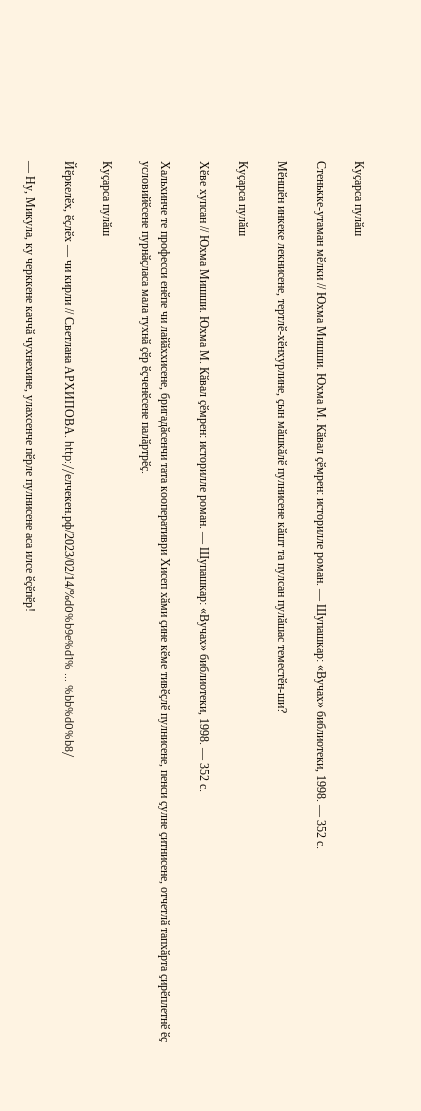Куҫарса пулӑш

Стенькке-утаман мӗлки // Юхма Мишши. Юхма М. Кӑвал ҫӗмрен: историлле роман. — Шупашкар: «Вучах» библиотеки, 1998. — 352 с.

Мӗншӗн инкеке лекнисене, тертлӗ-хӗнхурлине, ҫын мӑшкӑлӗ пулнисене кӑшт та пулсан пулӑшас теместӗн-ши?

Куҫарса пулӑш

Хӗве хупсан // Юхма Мишши. Юхма М. Кӑвал ҫӗмрен: историлле роман. — Шупашкар: «Вучах» библиотеки, 1998. — 352 с.

Хальхинче те професси енӗпе чи лайӑххисене, бригадӑсенчи тата кооперативри Хисеп хӑми ҫине кӗме тивӗҫлӗ пулнисене, пенси ҫулне ҫитнисене, отчетлӑ тапхӑрта ҫирӗплетнӗ ӗҫ условийӗсене пурнӑҫласа мала тухнӑ ҫӗр ӗҫченӗсене палӑртрӗҫ.

Куҫарса пулӑш

Йӗркелӗх, ӗҫлӗх — чи кирли // Светлана АРХИПОВА. http://елчекен.рф/2023/02/14/%d0%b9e%d1% ... %bb%d0%b8/

— Ну, Микула, ку черккене каччӑ чухнехине, улахсенче пӗрле пулнисене аса илсе ӗҫӗпӗр!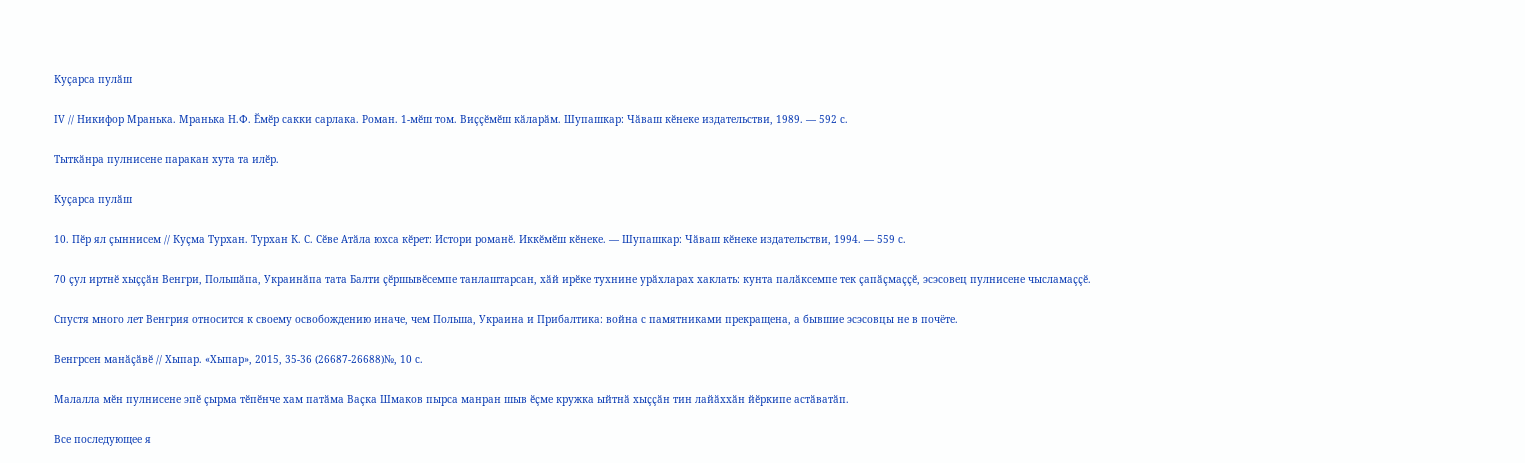Куҫарса пулӑш

IV // Никифор Мранька. Мранька Н.Ф. Ӗмӗр сакки сарлака. Роман. 1-мӗш том. Виҫҫӗмӗш кӑларӑм. Шупашкар: Чӑваш кӗнеке издательстви, 1989. — 592 с.

Тыткӑнра пулнисене паракан хута та илӗр.

Куҫарса пулӑш

10. Пӗр ял ҫыннисем // Куҫма Турхан. Турхан К. С. Сӗве Атӑла юхса кӗрет: Истори романӗ. Иккӗмӗш кӗнеке. — Шупашкар: Чӑваш кӗнеке издательстви, 1994. — 559 с.

70 ҫул иртнӗ хыҫҫӑн Венгри, Польшӑпа, Украинӑпа тата Балти ҫӗршывӗсемпе танлаштарсан, хӑй ирӗке тухнине урӑхларах хаклать: кунта палӑксемпе тек ҫапӑҫмаҫҫӗ, эсэсовец пулнисене чысламаҫҫӗ.

Спустя много лет Венгрия относится к своему освобождению иначе, чем Польша, Украина и Прибалтика: война с памятниками прекращена, а бывшие эсэсовцы не в почёте.

Венгрсен манӑҫӑвӗ // Хыпар. «Хыпар», 2015, 35-36 (26687-26688)№, 10 с.

Малалла мӗн пулнисене эпӗ ҫырма тӗпӗнче хам патӑма Ваҫка Шмаков пырса манран шыв ӗҫме кружка ыйтнӑ хыҫҫӑн тин лайӑххӑн йӗркипе астӑватӑп.

Все последующее я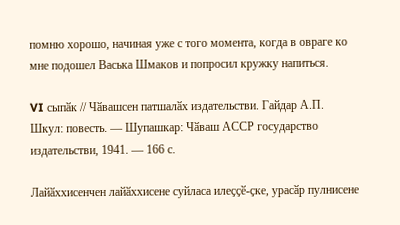помню хорошо, начиная уже с того момента, когда в овраге ко мне подошел Васька Шмаков и попросил кружку напиться.

VI сыпӑк // Чӑвашсен патшалӑх издательстви. Гайдар А.П. Шкул: повесть. — Шупашкар: Чӑваш АССР государство издательстви, 1941. — 166 с.

Лайӑххисенчен лайӑххисене суйласа илеҫҫӗ-ҫке, урасӑр пулнисене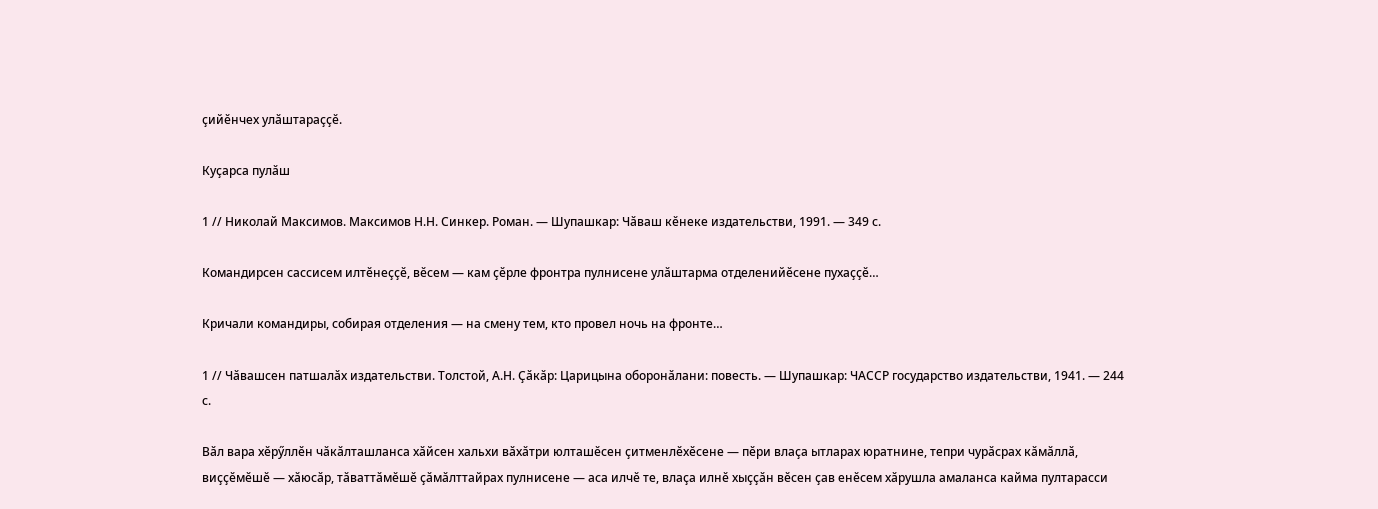ҫийӗнчех улӑштараҫҫӗ.

Куҫарса пулӑш

1 // Николай Максимов. Максимов Н.Н. Синкер. Роман. — Шупашкар: Чӑваш кӗнеке издательстви, 1991. — 349 с.

Командирсен сассисем илтӗнеҫҫӗ, вӗсем — кам ҫӗрле фронтра пулнисене улӑштарма отделенийӗсене пухаҫҫӗ…

Кричали командиры, собирая отделения — на смену тем, кто провел ночь на фронте…

1 // Чӑвашсен патшалӑх издательстви. Толстой, А.Н. Ҫӑкӑр: Царицына оборонӑлани: повесть. — Шупашкар: ЧАССР государство издательстви, 1941. — 244 с.

Вӑл вара хӗрӳллӗн чӑкӑлташланса хӑйсен хальхи вӑхӑтри юлташӗсен ҫитменлӗхӗсене — пӗри влаҫа ытларах юратнине, тепри чурӑсрах кӑмӑллӑ, виҫҫӗмӗшӗ — хӑюсӑр, тӑваттӑмӗшӗ ҫӑмӑлттайрах пулнисене — аса илчӗ те, влаҫа илнӗ хыҫҫӑн вӗсен ҫав енӗсем хӑрушла амаланса кайма пултарасси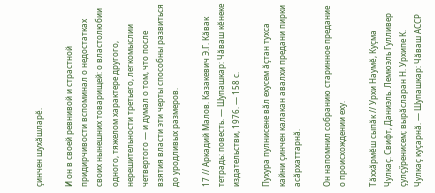ҫинчен шухӑшларӗ.

И он в своей ревнивой и страстной придирчивости вспоминал о недостатках своих нынешних товарищей: о властолюбии одного, тяжелом характере другого, нерешительности третьего, легкомыслии четвертого — и думал о том, что после взятия власти эти черты способны развиться до уродливых размеров.

17 // Аркадий Малов. Казакевич Э.Г. Кӑвак тетрадь: повесть. — Шупашкар: Чӑваш кӗнеке издательстви, 1976. — 158 с.

Пухура пулнисене вӑл ехусем ӑҫтан тухса кайни ҫинчен калакан авалхи предани пирки асӑрхаттарнӑ.

Он напомнил собранию старинное предание о происхождении еху.

Тӑххӑрмӗш сыпӑк // Урхи Наумӗ, Куҫма Чулкаҫ. Свифт, Даниэль. Лемюэль Гулливер ҫулҫӳренисем; вырӑсларан Н. Урхипе К. Чулкаҫ куҫарнӑ. — Шупашкар: Чӑваш АССР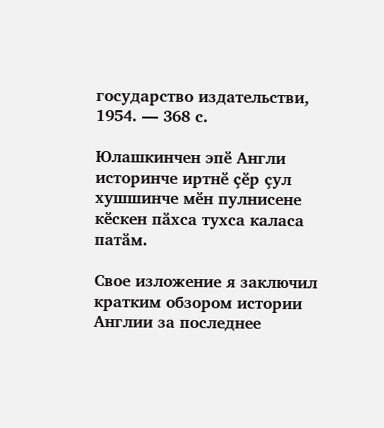государство издательстви, 1954. — 368 с.

Юлашкинчен эпӗ Англи историнче иртнӗ ҫӗр ҫул хушшинче мӗн пулнисене кӗскен пӑхса тухса каласа патӑм.

Свое изложение я заключил кратким обзором истории Англии за последнее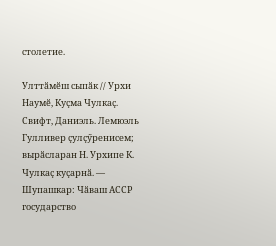столетие.

Улттӑмӗш сыпӑк // Урхи Наумӗ, Куҫма Чулкаҫ. Свифт, Даниэль. Лемюэль Гулливер ҫулҫӳренисем; вырӑсларан Н. Урхипе К. Чулкаҫ куҫарнӑ. — Шупашкар: Чӑваш АССР государство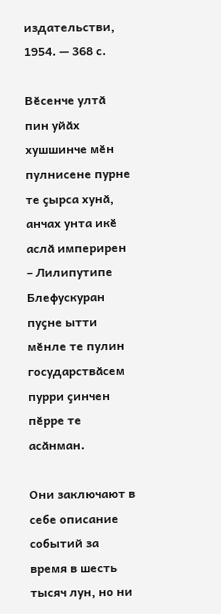издательстви, 1954. — 368 с.

Вӗсенче ултӑ пин уйӑх хушшинче мӗн пулнисене пурне те ҫырса хунӑ, анчах унта икӗ аслӑ империрен – Лилипутипе Блефускуран пуҫне ытти мӗнле те пулин государствӑсем пурри ҫинчен пӗрре те асӑнман.

Они заключают в себе описание событий за время в шесть тысяч лун, но ни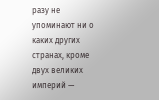разу не упоминают ни о каких других странах, кроме двух великих империй —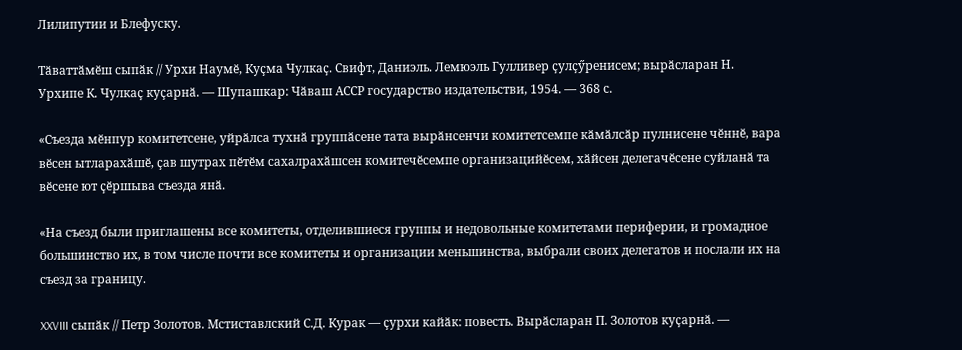Лилипутии и Блефуску.

Тӑваттӑмӗш сыпӑк // Урхи Наумӗ, Куҫма Чулкаҫ. Свифт, Даниэль. Лемюэль Гулливер ҫулҫӳренисем; вырӑсларан Н. Урхипе К. Чулкаҫ куҫарнӑ. — Шупашкар: Чӑваш АССР государство издательстви, 1954. — 368 с.

«Съезда мӗнпур комитетсене, уйрӑлса тухнӑ группӑсене тата вырӑнсенчи комитетсемпе кӑмӑлсӑр пулнисене чӗннӗ, вара вӗсен ытларахӑшӗ, ҫав шутрах пӗтӗм сахалрахӑшсен комитечӗсемпе организацийӗсем, хӑйсен делегачӗсене суйланӑ та вӗсене ют ҫӗршыва съезда янӑ.

«На съезд были приглашены все комитеты, отделившиеся группы и недовольные комитетами периферии, и громадное большинство их, в том числе почти все комитеты и организации меньшинства, выбрали своих делегатов и послали их на съезд за границу.

XXVIII сыпӑк // Петр Золотов. Мстиставлский С.Д. Курак — ҫурхи кайӑк: повесть. Вырӑсларан П. Золотов куҫарнӑ. —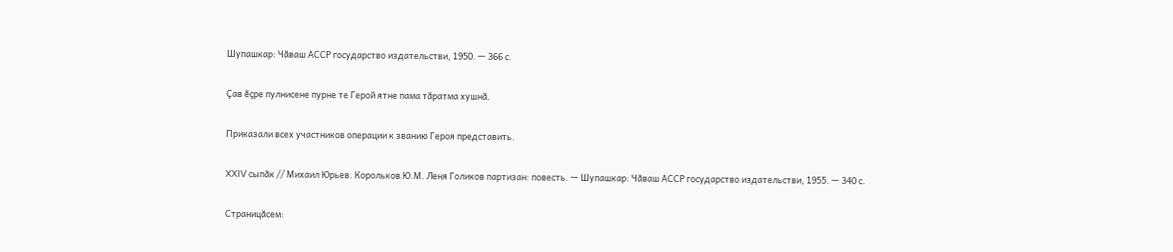Шупашкар: Чӑваш АССР государство издательстви, 1950. — 366 с.

Ҫав ӗҫре пулнисене пурне те Герой ятне пама тӑратма хушнӑ.

Приказали всех участников операции к званию Героя представить.

XXIV сыпӑк // Михаил Юрьев. Корольков Ю.М. Леня Голиков партизан: повесть. — Шупашкар: Чӑваш АССР государство издательстви, 1955. — 340 с.

Страницăсем: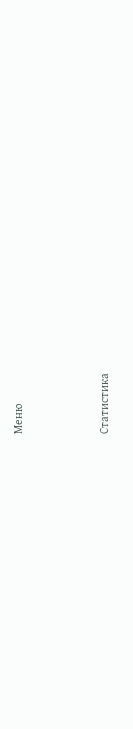Меню



Статистика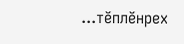...тĕплӗнрех